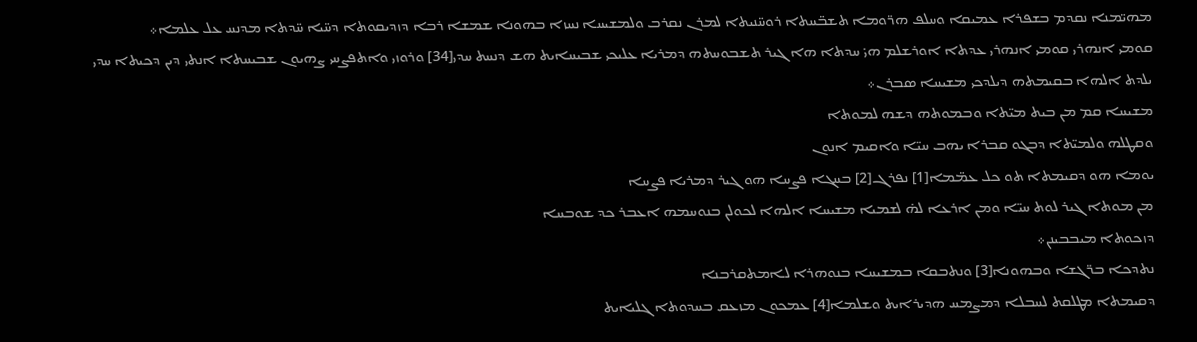ܡܗܝ̈ܡܢܐ ܢܩܕܡ ܒܫܦܪܐ ܥܡܝܩܐ ܘܚܠܦ ܗܪ̈ܘܡܐ ܬܫܒ̈ܚܬܐ ܪܘܚ̈ܢܝܬܐ ܠܡܪܢ ܢܩܪܒ ܘܠܡܫܝܚܐ ܢܚܙܐ ܒܗܘܢܐ ܫܡܫܐ ܪܒܐ ܕܙܕܝܩܘܬܐ ܕܚ̈ܝܐ ܚ̈ܕܬܐ ܡܕܢܚ ܥܠ ܥܠܡܐ܀
ܩܘܡܝ ܐܢܗܪܝ ܩܘܡܝ ܐܢܗܪܝ ܥܕܬܐ ܐܘܪܫܠܡ ܗܝ̇ ܚܕܬܐ ܗܐ ܓܝܪ ܬܫܒܘܚܬܗ ܕܡܪܝܐ ܥܠܝܟܝ ܫܒܝܚܐܝܬ ܗܫ ܕܢܚܬ ܚܕܝ[34] ܘܪܘܙܝ ܘܐܬܦܨܚܝ ܨܗܝܘܢ ܫܒܝܚܬܐ ܐܢܬܝ ܕܝܢ ܕܟܝܬܐ ܚܕܝ ܝܠܕܬ ܐܠܗܐ ܒܩܝܡܬܗ ܕܝܠܕܟܝ ܡܫܝܚܐ ܣܒܪܢ܀
ܡܫܝܚܐ ܩܡ ܡܢ ܒܝܬ ܡܝ̈ܬܐ ܘܒܡܘܬܗ ܕܫܗ ܠܡܘܬܐ
ܘܩܛܠܗ ܘܠܡܝ̈ܬܐ ܕܒܓܘ ܩܒܪܐ ܝܗܒ ܚܝ̈ܐ ܘܐܩܝܡ ܐܢܘܢ
ܝܘܡܐ ܗܘ ܕܩܝܡܬܐ ܬܘ ܟܠ ܥܡ̈ܡܐ[1] ܢܦܪܓ[2] ܒܚܓܐ ܦܨܚܐ ܗܘ ܓܝܪ ܕܡܪܝܐ ܦܨܚܐ
ܡܢ ܡܘܬܐ ܓܝܪ ܠܘܬ ܚܝ̈ܐ ܘܡܢ ܐܪܥܐ ܠܗ̇ ܠܫܡܝܐ ܡܫܝܚܐ ܐܠܗܐ ܠܟܘܠܢ ܒܢܘܚܡܗ ܐܥܒܪ ܟܕ ܫܘܒܚܐ
ܕܙܟܘܬܐ ܡܝܒܒܝܢܢ܀
ܢܬܕܟܐ ܒܪ̈ܓܫܐ ܘܒܗܘܢܐ[3] ܘܢܬܒܩܐ ܒܡܫܝܚܐ ܒܢܘܗܪܐ ܠܐܡܬܩܪܒܢܐ
ܕܩܝܡܬܐ ܡܛܠܩܬ ܠܚܒܠܐ ܕܡܨܡܚ ܗܕܝܪܐܝܬ ܘܫܠܡܐ[4] ܥܡܟܘܢ ܡܙܥܩ ܒܚܕܘܬܐ ܓܠܝܐܝܬ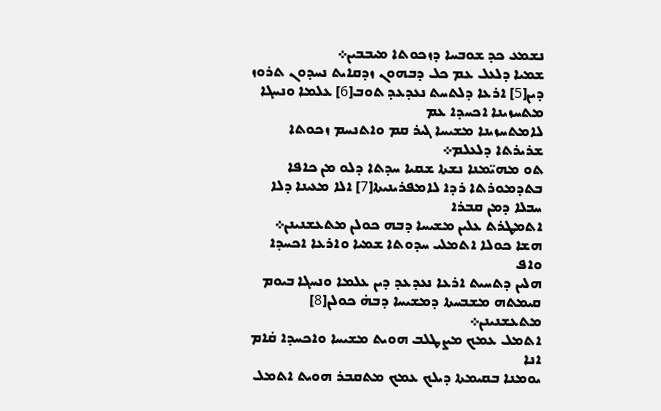ܢܫܡܥ ܟܕ ܫܘܒܚܐ ܕܙܟܘܬܐ ܡܝܒܒܝܢ܀
ܫܡܝܐ ܕܠܥܠ ܥܡ ܟܠ ܕܒܗܘܢ ܙܕܩܐܝܬ ܢܚܕܘܢ ܬܪܘܙ
ܕܝܢ[5] ܐܪܥܐ ܕܠܬܚܬ ܢܥܕܥܕ ܬܘܒ[6] ܥܠܡܐ ܘܢܚܓܐ ܡܬܚܙܝܢܐ ܐܟܚܕܐ ܥܡ
ܠܐܡܬܚܙܝܢܐ ܡܫܝܚܐ ܓܝܪ ܩܡ ܘܐܬܢܚܡ ܙܟܘܬܐ ܫܪܝܪܬܐ ܕܠܥܠܡ܀
ܬܘ ܡܗܝ̈ܡܢܐ ܢܫܬܐ ܫܩܝܐ ܚܕܬܐ ܕܠܘ ܡܢ ܟܐܦܐ
ܒܬܕܡܘܪܬܐ ܪܕܐ ܠܐܡܦܪܝܢܝܬܐ[7] ܐܠܐ ܡܥܝܢܐ ܕܠܐ ܚܒܠܐ ܕܡܢ ܩܒܪܐ
ܐܬܡܛܪܬ ܥܠܝܢ ܡܫܝܚܐ ܕܒܗ ܟܘܠܢ ܡܬܥܫܢܝܢܢ܀
ܗܫܐ ܟܘܠܐ ܐܬܡܠܝ ܚܕܘܬܐ ܫܡܝܐ ܘܐܪܥܐ ܐܟܚܕܐ ܘܐܦ
ܗܠܝܢ ܕܬܚܝܬ ܐܪܥܐ ܢܥܕܥܕ ܕܝܢ ܥܠܡܐ ܘܢܚܓܐ ܒܝܘܡ ܩܝܡܬܗ ܡܫܒܚܬܐ ܕܡܫܝܚܐ ܕܒܗ̇ ܟܘܠܢ[8] ܡܬܥܫܢܝܢܢ܀
ܐܬܡܠ ܥܡܟ ܡܨܛܠܒ ܗܘܝܬ ܡܫܝܚܐ ܘܐܟܚܕܐ ܩ̇ܐܡ ܐܢܐ
ܝܘܡܢܐ ܒܩܝܡܬܐ ܕܝܠܟ ܥܡܟ ܡܬܩܒܪ ܗܘܝܬ ܐܬܡܠ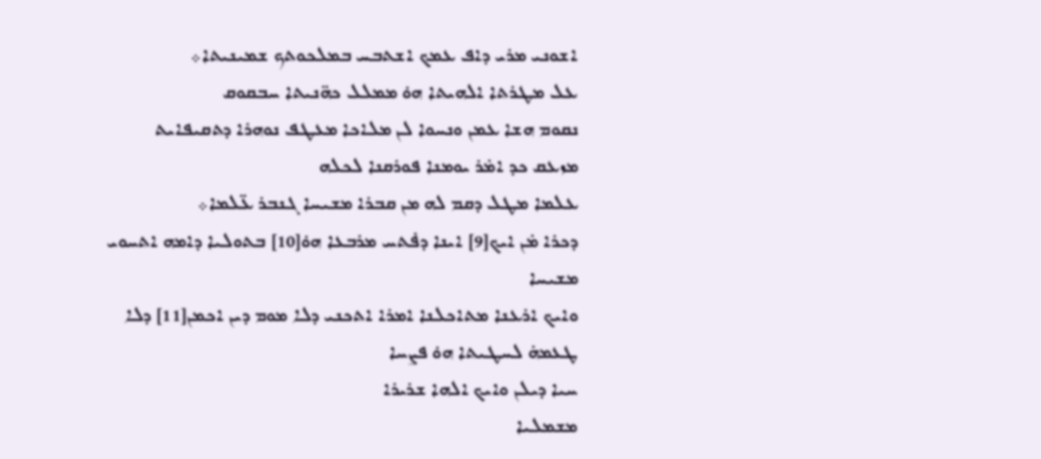ܐܫܘܢܝ ܡܪܝ ܕܐܦ ܥܡܟ ܐܫܬܒܚ ܒܡܠܟܘܬܟ ܫܡܝܢܝܬܐ܀
ܥܠ ܡܛܪܬܐ ܐܠܗܝܬܐ ܗܘ̇ ܡܡܠܠ ܟܗ̈ܢܝܬܐ ܚܒܩܘܩ
ܢܩܘܡ ܗܫܐ ܥܡܢ ܘܢܚܘܐ ܠܢ ܡܠܐܟܐ ܡܥܛܦ ܢܘܗܪܐ ܕܬܩܝܦܐܝܬ ܡܙܥܩ ܟܕ ܐܡ̇ܪ ܝܘܡܢܐ ܦܘܪܩܢܐ ܠܟܠܗ
ܥܠܡܐ ܡܛܠ ܕܩܡ ܠܗ ܡܢ ܩܒܪܐ ܡܫܝܚܐ ܓܢܒܪ ܥ̈ܠܡܐ܀
ܕܟܪܐ ܡ̇ܢ ܐܝܟ[9] ܐܝܢܐ ܕܦ̇ܬܚ ܡܪܒܥܐ ܗܘ̇[10] ܒܬܘܠܝܐ ܕܐܡܗ ܐܬܚܘܝ ܡܫܝܚܐ
ܘܐܝܟ ܐܪܥܢܐ ܡܬܐܟܠܢܐ ܐܡܪܐ ܐܬܟܢܝ ܕܠܐ ܡܘܡ ܕܝܢ ܐܟܡܢ[11] ܕܠܐ ܛܥܡܗ̇ ܠܚܛܝܬܐ ܗܘ̇ ܦܨܚܐ
ܚܝܐ ܕܝܠܢ ܘܐܝܟ ܐܠܗܐ ܫܪܝܪܐ
ܡܫܡܠܝܐ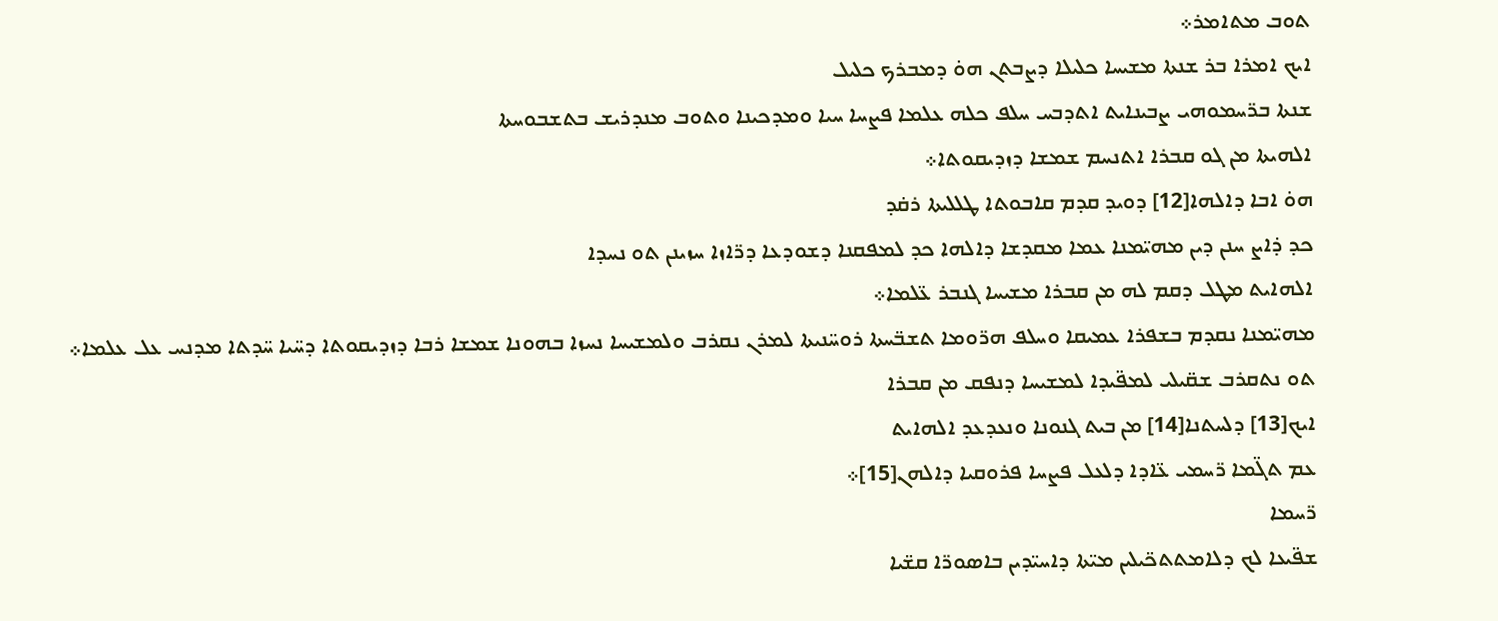ܬܘܒ ܡܬܐܡܪ܀
ܐܝܟ ܐܡܪܐ ܒܪ ܫܢܬܐ ܡܫܝܚܐ ܟܠܝܠܐ ܕܨܒܬܢ ܗܘ̇ ܕܡܒܪܟ ܟܠܝܠ
ܫܢܬܐ ܒܪ̈ܚܡܘܗܝ ܨܒܝܢܐܝܬ ܐܬܕܒܚ ܚܠܦ ܟܠܗ ܥܠܡܐ ܦܨܚܐ ܚܝܐ ܘܡܕܟܝܢܐ ܘܬܘܒ ܡܢܕܪܝܫ ܒܬܫܒܘܚܬܐ
ܐܠܗܝܬܐ ܡܢ ܓܘ ܩܒܪܐ ܐܬܢܚܡ ܫܡܫܐ ܕܙܕܝܩܘܬܐ܀
ܗܘ̇ ܐܒܐ ܕܐܠܗܐ[12] ܕܘܝܕ ܩܕܡ ܩܐܒܘܬܐ ܛܠܠܝܬܐ ܪܩ̇ܕ
ܟܕ ܕ̇ܐܨ ܚܢܢ ܕܝܢ ܡܗܝ̈ܡܢܐ ܥܡܐ ܡܩܕܫܐ ܕܐܠܗܐ ܟܕ ܠܡܦܩܢܐ ܕܫܘܕܥܐ ܕܪ̈ܐܙܐ ܚܙܝܢܢ ܬܘ ܢܚܕܐ
ܐܠܗܐܝܬ ܡܛܠ ܕܩܡ ܠܗ ܡܢ ܩܒܪܐ ܡܫܝܚܐ ܓܢܒܪ ܥ̈ܠܡܐ܀
ܡܗܝ̈ܡܢܐ ܢܩܕܡ ܒܫܦܪܐ ܥܡܝܩܐ ܘܚܠܦ ܗܪ̈ܘܡܐ ܬܫܒ̈ܚܬܐ ܪܘܚ̈ܢܝܬܐ ܠܡܪܢ ܢܩܪܒ ܘܠܡܫܝܚܐ ܢܚܙܐ ܒܗܘܢܐ ܫܡܫܐ ܪܒܐ ܕܙܕܝܩܘܬܐ ܕܚ̈ܝܐ ܚ̈ܕܬܐ ܡܕܢܚ ܥܠ ܥܠܡܐ܀
ܬܘ ܢܬܩܪܒ ܫܩ̈ܝܠܝ ܠܡܦ̈ܝܕܐ ܠܡܫܝܚܐ ܕܢܦܩ ܡܢ ܩܒܪܐ
ܐܝܟ[13] ܕܠܚܬܢܐ[14] ܡܢ ܒܝܬ ܓܢܘܢܐ ܘܢܥܕܥܕ ܐܠܗܐܝܬ
ܥܡ ܬܓ̈ܡܐ ܪ̈ܚܡܝ ܥ̈ܐܕܐ ܕܠܥܠ ܦܨܚܐ ܦܪܘܩܝܐ ܕܐܠܗܢ[15]܀
ܪ̈ܚܡܐ
ܫܦ̈ܝܥܐ ܠܟ ܕܠܐܡܬܬܟ̈ܝܠܝܢ ܡܝ̈ܬܐ ܕܐܚܝ̈ܕܝܢ ܒܐܣܘܪ̈ܐ ܩܫ̈ܝܐ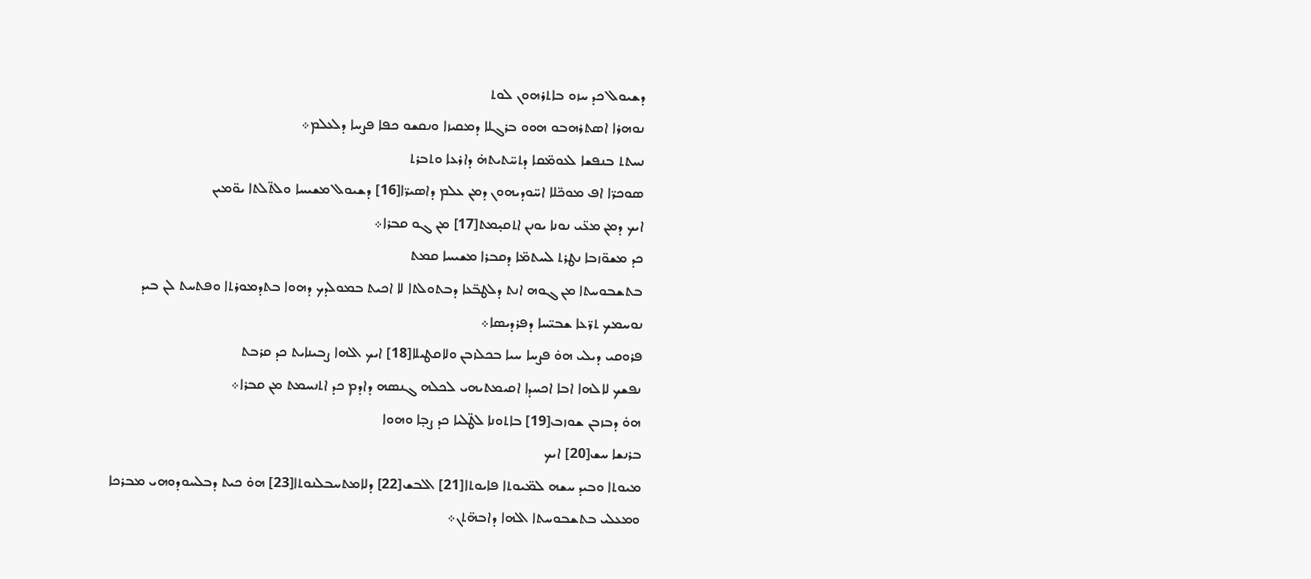ܕܫܝܘܠ ܟܕ ܚܙܘ ܒܐܬܪܗܘܢ ܠܘܬ
ܢܘܗܪܐ ܐܣܬܪܗܒܘ ܗܘܘ ܒܪܓܠܐ ܕܡܩܝܙܐ ܘܢܩܫܘ ܟܦܐ ܦܨܚܐ ܕܠܥܠܡ܀
ܢܚܬܬ ܒܢܦܫܐ ܠܥܘܡ̈ܩܐ ܕܬܚ̈ܬܝܬܗ̇ ܕܐܪܥܐ ܘܬܒܪܬ
ܣܘܟܪ̈ܐ ܐܦ ܡܘܟ̈ܠܐ ܐܚ̈ܘܕܝܗܘܢ ܕܡܢ ܥܠܡ ܕܐܣܝܪ̈ܐ[16] ܕܫܝܘܠ ܡܫܝܚܐ ܘܠܬ̈ܠܬܐ ܝܘ̈ܡܝܢ
ܐܝܟ ܕܡܢ ܡܥ̈ܝ ܢܘܢܐ ܝܘܢܢ ܐܬܩܝ̣ܡܬ[17] ܡܢ ܓܘ ܩܒܪܐ܀
ܟܕ ܡܫܘ̈ܙܒܐ ܢܛܪܬ ܠܚܬܡ̈ܐ ܕܩܒܪܐ ܡܫܝܚܐ ܩܡܬ
ܒܬܫܒܘܚܬܐ ܡܢ ܓܘܗ ܐܢܬ ܕܠܛܒ̈ܥܐ ܕܒܬܘܠܬܐ ܠܐ ܐܟܝܬ ܒܡܘܠܕܟ ܕܗܘܐ ܒܬܕܡܘܪܬܐ ܘܦܬܚܬ ܠܢ ܒܝܕ
ܢܘܚܡܟ ܬܪ̈ܥܐ ܫܒܝ̈ܚܐ ܕܦܪܕܝܣܐ܀
ܦܪܘܩܝ ܕܝܠܝ ܗܘ̇ ܦܨܚܐ ܚܝܐ ܒܟܠܙܒܢ ܘܠܐܩܛܝܠܐ[18] ܐܝܟ ܐܠܗܐ ܨܒܝܢܐܝܬ ܟܕ ܩܪܒܬ
ܢܦܫܟ ܠܐܠܗܐ ܐܒܐ ܐܟܚܕܐ ܐܩܝܡܬܝܗܝ ܠܟܠܗ ܓܢܣܗ ܕܐܕܡ ܟܕ ܐܬܢܚܡܬ ܡܢ ܩܒܪܐ܀
ܗܘ̇ ܕܒܙܒܢ ܫܘܙܒ[19] ܒܐܬܘܢܐ ܠܛ̈ܠܝܐ ܟܕ ܨܒ̣ܐ ܘܗܘܐ
ܒܪܢܫܐ ܚܫ[20] ܐܝܟ
ܡܝܘܬܐ ܘܒܝܕ ܚܫܗ ܠܡ̈ܝܘܬܐ ܦܐܝܘܬܐ[21] ܐܠܒܫ[22] ܕܠܐܡܬܚܒܠܢܘܬܐ[23] ܗܘ̇ ܟܝܬ ܕܒܠܚܘܕܘܗܝ ܡܒܪܟܐ
ܘܡܥܠܝ ܒܬܫܒܘܚܬܐ ܐܠܗܐ ܕܐܒܗ̈ܬܢ܀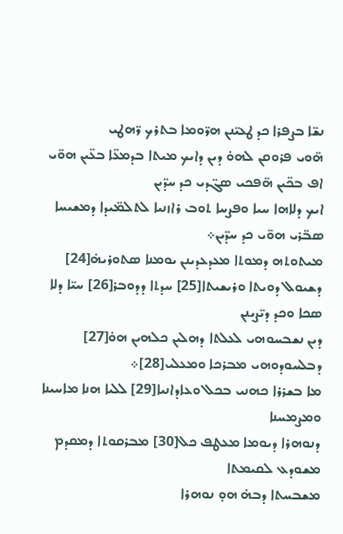ܢܫ̈ܐ ܒܨܦܪܐ ܟܕ ܛܥܝ̈ܢܢ ܗܪ̈ܘܡܐ ܒܬܪܟ ܪ̈ܗܛܝ
ܗ̈ܘܝ ܦܪܘܩܢ ܠܗܘ̇ ܕܝܢ ܕܐܝܟ ܡܝܬܐ ܒܕܡܥ̈ܐ ܒܥ̈ܝܢ ܗܘ̈ܝ ܐܦ ܒܟ̈ܝܢ ܗ̈ܦܟܝ ܣܓ̈ܕܝ ܟܕ ܚܕ̈ܝܢ
ܐܝܟ ܕܠܐܗܐ ܚܝܐ ܘܦܨܚܐ ܬܘܒ ܪܐܙܢܝܐ ܠܬܠܡ̈ܝܕܐ ܕܡܫܝܚܐ ܣܒ̈ܪܝ ܗܘ̈ܝ ܟܕ ܚܕ̈ܝܢ܀
ܡܝܬܘܬܗ ܕܡܘܬܐ ܡܥܕܥܕܝܢܢ ܝܘܡܢܐ ܣܬܘܪܝܗ̇[24] ܕܫܝܘܠ ܕܘܝܬܐ ܘܪܝܫܝܬܐ[25] ܚܕܬܐ ܕܕܘܒܪ[26] ܚܝ̈ܐ ܕܠܐ ܣܟܐ ܘܟܕ ܕܝ̈ܨܝܢܢ
ܕܝܢ ܢܫܒܚܘܗܝ ܠܥܠܬܐ ܕܗܠܝܢ ܟܠܗܝܢ ܗܘ̇[27] ܕܒܠܚܘܕܘܗܝ ܡܒܪܟܐ ܘܡܥܠܝ[28]܀
ܡܐ ܒܫܪܪܐ ܟܗܢܝ ܒܟܠ ܘܥܐܕܐܢܝܐ[29] ܠܠܝܐ ܗܢܐ ܡܐܚܝܢܐ ܘܡܨܡܚܢܐ
ܕܢܘܗܪܐ ܕܝܘܡܐ ܡܥܛܦ ܟܠ[30] ܡܒܪܩܘܬܐ ܕܡܩܕܡ ܡܫܘܕܥ ܠܩܝܡܬܐ
ܡܫܒܚܬܐ ܕܒܗ̇ ܗܘ̣ ܢܘܗܪܐ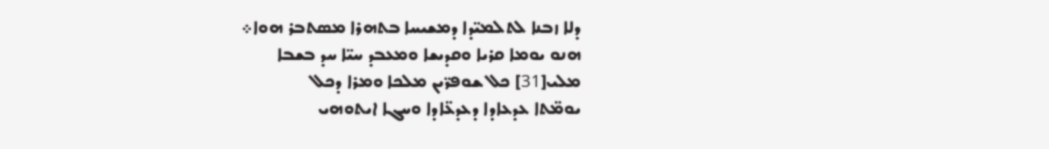ܕܠܐ ܙܒܢܐ ܠܬܠܡܝ̈ܕܐ ܕܡܫܝܚܐ ܒܬܗܪܐ ܡܣܬܒܪ ܗܘܐ܀
ܗܢܘ ܝܘܡܐ ܩܪܝܐ ܘܩܕܝܫܐ ܘܡܥܒܕ ܚܝ̈ܐ ܚܕ ܒܫܒܐ
ܡܠܝ[31] ܟܠ ܫܘܦܪ̈ܝܢ ܡܠܟܐ ܘܡܪܐ ܕܟܠ
ܝܘܡ̈ܬܐ ܥܕܥܐܕܐ ܕܥܕܥ̈ܐܕܐ ܘܚܓܐ ܐܝܬܘܗܝ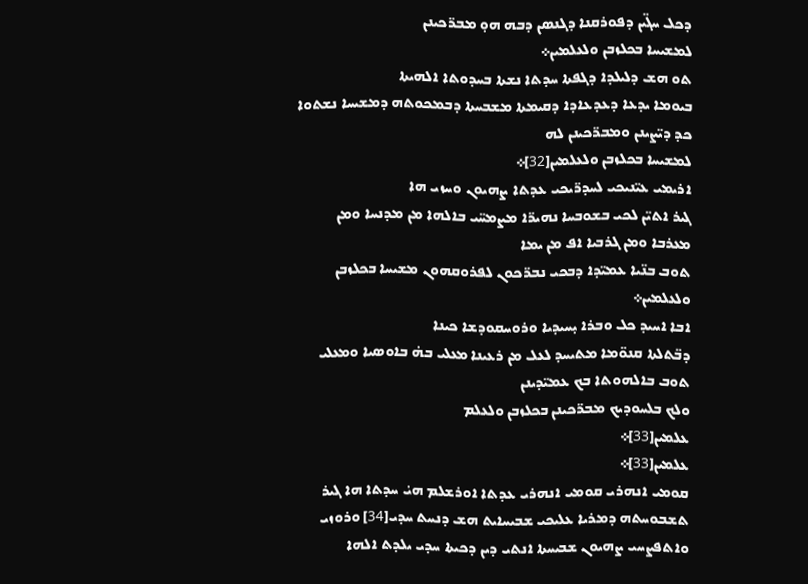ܕܟܠ ܚܓ̈ܝܢ ܕܦܘܪܩܢܐ ܕܓܢܣܢ ܕܒܗ ܗܘ̣ ܡܒܪ̈ܟܝܢܢ
ܠܡܫܝܚܐ ܒܟܠܙܒܢ ܘܠܥܠܡܝܢ܀
ܬܘ ܗܫ ܕܠܝܠܕܐ ܕܓܦܬܐ ܚܕܬܐ ܢܫܬܐ ܒܚܕܘܬܐ ܐܠܗܝܬܐ
ܒܝܘܡܐ ܝܕܥܐ ܕܥܕܥܐܕܐ ܕܩܝܡܬܐ ܡܫܒܚܬܐ ܕܒܡܟܘܬܗ ܕܡܫܝܚܐ ܢܫܬܘܐ ܟܕ ܕܝ̈ܨܝܢܢ ܘܡܒܪ̈ܟܝܢܢ ܠܗ
ܠܡܫܝܚܐ ܒܟܠܙܒܢ ܘܠܥܠܡܝܢ[32]܀
ܐܪܝܡܝ ܥܝ̈ܢܝܟܝ ܠܚܕܪ̈ܝܟܝ ܥܕܬܐ ܨܗܝܘܢ ܘܚܙܝ ܗܐ
ܓܝܪ ܐܬܝ̈ܢ ܠܟܝ ܒܫܘܒܚܐ ܢܗܝܪ̈ܐ ܡܨܡܚ̈ܝ ܒܐܠܗܐ ܡܢ ܡܕܢܚܐ ܘܡܢ ܡܥܪܒܐ ܘܡܢ ܓܪܒܝܐ ܐܦ ܡܢ ܝܡܐ
ܬܘܒ ܒܢ̈ܝܐ ܥܡܝ̈ܕܐ ܕܒܟܝ ܢܒܪ̈ܟܘܢ ܠܦܪܘܩܗܘܢ ܡܫܝܚܐ ܒܟܠܙܒܢ ܘܠܥܠܡܝܢ܀
ܐܒܐ ܐܚܝܕ ܟܠ ܘܒܪܐ ܝ̣ܚܝܕܝܐ ܘܪܘܚܩܘܕܫܐ ܟܝܢܐ
ܕܒ̈ܬܠܬܐ ܩܢܘ̈ܡܐ ܡܬܝܚܕ ܠܥܠ ܡܢ ܪܥܝܢܐ ܡܥܠܝ ܒܗ̇ ܒܐܘܣܝܐ ܘܡܥܠܝ ܬܘܒ ܒܐܠܗܘܬܐ ܒܟ ܥܡܝ̈ܕܝܢܢ
ܘܠܟ ܒܠܚܘܕܝܟ ܡܒܪ̈ܟܝܢܢ ܒܟܠܙܒܢ ܘܠܥܠܡ
ܥܠܡܝܢ[33]܀
ܥܠܡܝܢ[33]܀
ܩܘܡܝ ܐܢܗܪܝ ܩܘܡܝ ܐܢܗܪܝ ܥܕܬܐ ܐܘܪܫܠܡ ܗܝ̇ ܚܕܬܐ ܗܐ ܓܝܪ ܬܫܒܘܚܬܗ ܕܡܪܝܐ ܥܠܝܟܝ ܫܒܝܚܐܝܬ ܗܫ ܕܢܚܬ ܚܕܝ[34] ܘܪܘܙܝ ܘܐܬܦܨܚܝ ܨܗܝܘܢ ܫܒܝܚܬܐ ܐܢܬܝ ܕܝܢ ܕܟܝܬܐ ܚܕܝ ܝܠܕܬ ܐܠܗܐ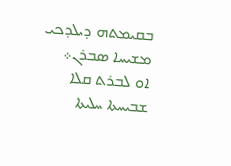ܒܩܝܡܬܗ ܕܝܠܕܟܝ ܡܫܝܚܐ ܣܒܪܢ܀
ܐܘ ܠܒܪܬ ܩܠܐ ܫܒܝܚܬܐ ܚܠܝܬܐ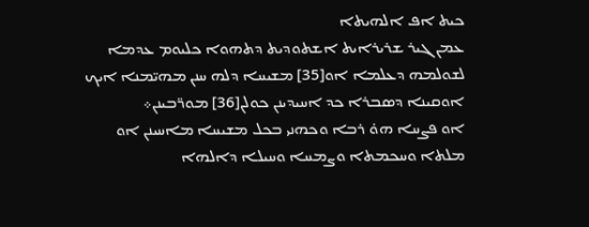ܟܝܬ ܐܦ ܐܠܗܝܬܐ
ܥܡܢ ܓܝܪ ܫܪܝܪܐܝܬ ܐܫܬܘܕܝܬ ܕܬܗܘܐ ܟܠܝܘܡ ܥܕܡܐ ܠܫܘܠܡܗ ܕܥܠܡܐ ܐܘ[35] ܡܫܝܚܐ ܕܠܗ ܚܢܢ ܡܗܝ̈ܡܢܐ ܐܝܟ
ܐܘܩܝܢܐ ܕܣܒܪܐ ܟܕ ܐܚܝܕܝܢܢ ܟܘܠܢ[36] ܡܘܪ̈ܒܝܢܢ܀
ܐܘ ܦܨܚܐ ܗܘ̇ ܪܒܐ ܘܟܗܢܝ ܒܟܠ ܡܫܝܚܐ ܡܐܚܝܢܢ ܐܘ
ܡܠܬܐ ܘܚܟܡܬܐ ܘܨܡܚܐ ܘܚܝܠܐ ܕܐܠܗܐ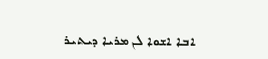ܐܒܐ ܐܫܘܐ ܠܢ ܡܪܝܐ ܕܝܬܝܪ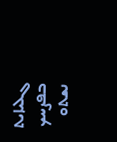ܓܠܝܐܝܬ ܒܦܨܚܟ ܢܫܬܘ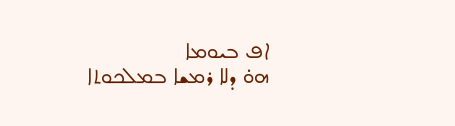ܐܦ ܒܝܘܡܐ
ܗܘ̇ ܕܠܐ ܪܡܫܐ ܒܡܠܟܘܬܐ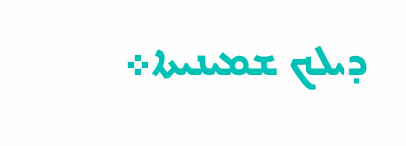ܕܝܠܟ ܫܡܝܢܝܬܐ܀